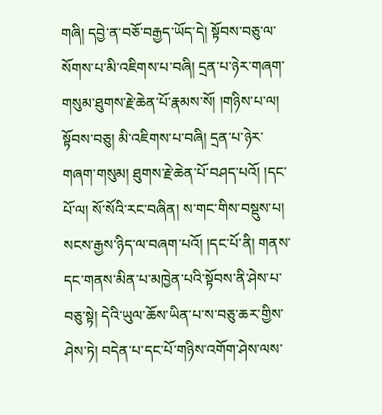གཞི། དབྱེ་ན་བཅོ་བརྒྱད་ཡོད་དེ། སྟོབས་བཅུ་ལ་སོགས་པ་མི་འཇིགས་པ་བཞི། དྲན་པ་ཉེར་གཞག་གསུམ་ཐུགས་རྗེ་ཆེན་པོ་རྣམས་སོ། །གཉིས་པ་ལ། སྟོབས་བཅུ། མི་འཇིགས་པ་བཞི། དྲན་པ་ཉེར་གཞག་གསུམ། ཐུགས་རྗེ་ཆེན་པོ་བཤད་པའོ། །དང་པོ་ལ། སོ་སོའི་རང་བཞིན། ས་གང་གིས་བསྡུས་པ། སངས་རྒྱས་ཉིད་ལ་བཞག་པའོ། །དང་པོ་ནི། གནས་དང་གནས་མིན་པ་མཁྱེན་པའི་སྟོབས་ནི་ཤེས་པ་བཅུ་སྟེ། དེའི་ཡུལ་ཆོས་ཡིན་པ་ས་བཅུ་ཆར་གྱིས་ཤེས་ཏེ། བདེན་པ་དང་པོ་གཉིས་འགོག་ཤེས་ལས་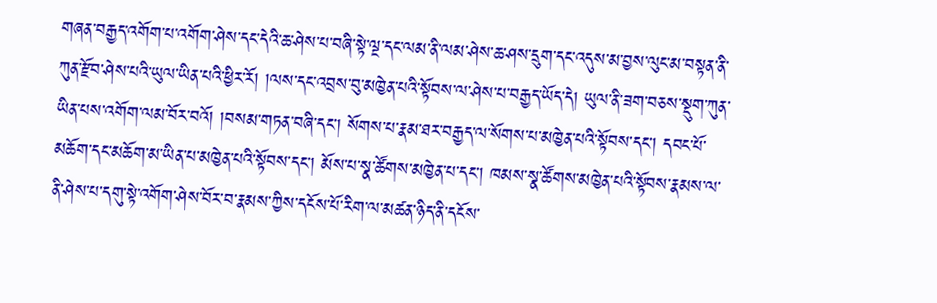གཞན་བརྒྱད་འགོག་པ་འགོག་ཤེས་དང་དེའི་ཆ་ཤེས་པ་བཞི་སྟེ་ལྔ་དང་ལམ་ནི་ལམ་ཤེས་ཆ་ཤས་དྲུག་དང་འདུས་མ་བྱས་ལུང་མ་བསྟན་ནི་ཀུན་རྫོབ་ཤེས་པའི་ཡུལ་ཡིན་པའི་ཕྱིར་རོ། །ལས་དང་འབྲས་བུ་མཁྱེན་པའི་སྟོབས་ལ་ཤེས་པ་བརྒྱད་ཡོད་དེ། ཡུལ་ནི་ཟག་བཅས་སྡུག་ཀུན་ཡིན་པས་འགོག་ལམ་བོར་བའོ། །བསམ་གཏན་བཞི་དང་། སོགས་པ་རྣམ་ཐར་བརྒྱད་ལ་སོགས་པ་མཁྱེན་པའི་སྟོབས་དང་། དབང་པོ་མཆོག་དང་མཆོག་མ་ཡིན་པ་མཁྱེན་པའི་སྟོབས་དང་། མོས་པ་སྣ་ཚོགས་མཁྱེན་པ་དང་། ཁམས་སྣ་ཚོགས་མཁྱེན་པའི་སྟོབས་རྣམས་ལ་ནི་ཤེས་པ་དགུ་སྟེ་འགོག་ཤེས་བོར་བ་རྣམས་ཀྱིས་དངོས་པོ་རིག་ལ་མཚན་ཉིད་ནི་དངོས་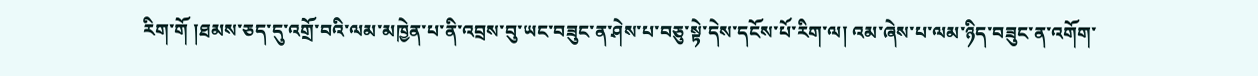རིག་གོ །ཐམས་ཅད་དུ་འགྲོ་བའི་ལམ་མཁྱེན་པ་ནི་འབྲས་བུ་ཡང་བཟུང་ན་ཤེས་པ་བཅུ་སྟེ་དེས་དངོས་པོ་རིག་ལ། འམ་ཞེས་པ་ལམ་ཉིད་བཟུང་ན་འགོག་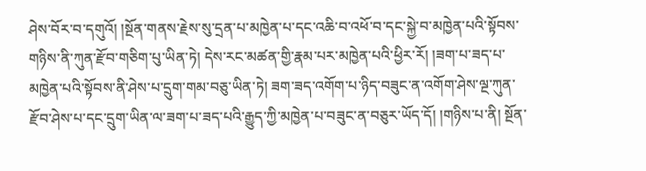ཤེས་བོར་བ་དགུའོ། །སྔོན་གནས་རྗེས་སུ་དྲན་པ་མཁྱེན་པ་དང་འཆི་བ་འཕོ་བ་དང་སྐྱེ་བ་མཁྱེན་པའི་སྟོབས་གཉིས་ནི་ཀུན་རྫོབ་གཅིག་པུ་ཡིན་ཏེ། དེས་རང་མཚན་གྱི་རྣམ་པར་མཁྱེན་པའི་ཕྱིར་རོ། །ཟག་པ་ཟད་པ་མཁྱེན་པའི་སྟོབས་ནི་ཤེས་པ་དྲུག་གམ་བཅུ་ཡིན་ཏེ། ཟག་ཟད་འགོག་པ་ཉིད་བཟུང་ན་འགོག་ཤེས་ལྔ་ཀུན་རྫོབ་ཤེས་པ་དང་དྲུག་ཡིན་ལ་ཟག་པ་ཟད་པའི་རྒྱུད་ཀྱི་མཁྱེན་པ་བཟུང་ན་བཅུར་ཡོད་དོ། །གཉིས་པ་ནི། སྔོན་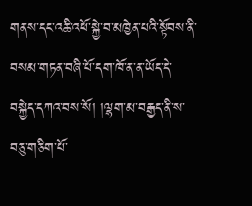གནས་དང་འཆི་འཕོ་སྐྱེ་བ་མཁྱེན་པའི་སྟོབས་ནི་བསམ་གཏན་བཞི་པོ་དག་ཁོ་ན་ན་ཡོད་དེ་བསྐྱེད་དཀའ་བས་སོ། །ལྷག་མ་བརྒྱད་ནི་ས་བཅུ་གཅིག་པོ་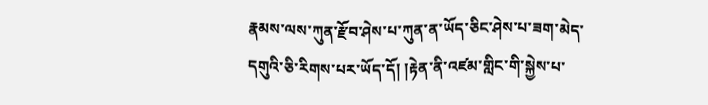རྣམས་ལས་ཀུན་རྫོབ་ཤེས་པ་ཀུན་ན་ཡོད་ཅིང་ཤེས་པ་ཟག་མེད་དགུའི་ཅི་རིགས་པར་ཡོད་དོ། །རྟེན་ནི་འཛམ་གླིང་གི་སྐྱེས་པ་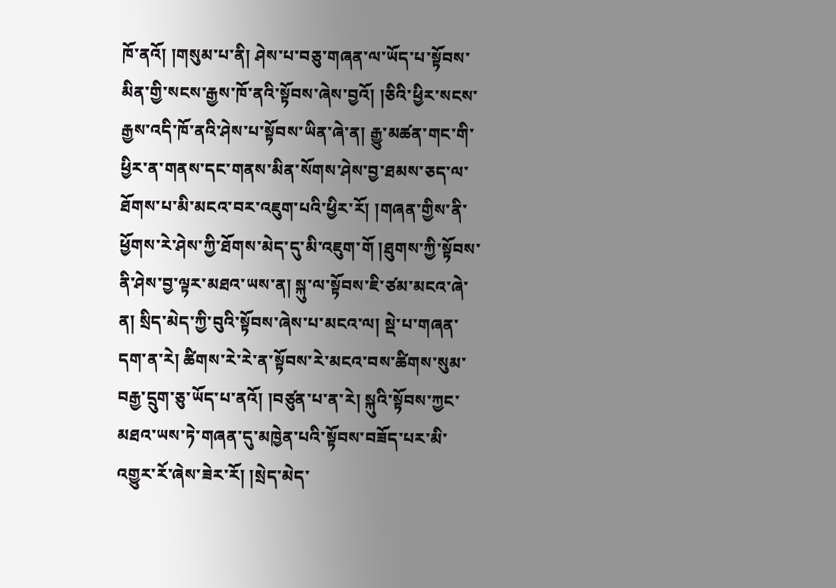ཁོ་ནའོ། །གསུམ་པ་ནི། ཤེས་པ་བཅུ་གཞན་ལ་ཡོད་པ་སྟོབས་མིན་གྱི་སངས་རྒྱས་ཁོ་ནའི་སྟོབས་ཞེས་བྱའོ། །ཅིའི་ཕྱིར་སངས་རྒྱས་འདི་ཁོ་ནའི་ཤེས་པ་སྟོབས་ཡིན་ཞེ་ན། རྒྱུ་མཚན་གང་གི་ཕྱིར་ན་གནས་དང་གནས་མིན་སོགས་ཤེས་བྱ་ཐམས་ཅད་ལ་ཐོགས་པ་མི་མངའ་བར་འཇུག་པའི་ཕྱིར་རོ། །གཞན་གྱིས་ནི་ཕྱོགས་རེ་ཤེས་ཀྱི་ཐོགས་མེད་དུ་མི་འཇུག་གོ །ཐུགས་ཀྱི་སྟོབས་ནི་ཤེས་བྱ་ལྟར་མཐའ་ཡས་ན། སྐུ་ལ་སྟོབས་ཇི་ཙམ་མངའ་ཞེ་ན། སྲིད་མེད་ཀྱི་བུའི་སྟོབས་ཞེས་པ་མངའ་ལ། སྡེ་པ་གཞན་དག་ན་རེ། ཚིགས་རེ་རེ་ན་སྟོབས་རེ་མངའ་བས་ཚིགས་སུམ་བརྒྱ་དྲུག་ཅུ་ཡོད་པ་ནའོ། །བཙུན་པ་ན་རེ། སྐུའི་སྟོབས་ཀྱང་མཐའ་ཡས་ཏེ་གཞན་དུ་མཁྱེན་པའི་སྟོབས་བཟོད་པར་མི་འགྱུར་རོ་ཞེས་ཟེར་རོ། །སྲེད་མེད་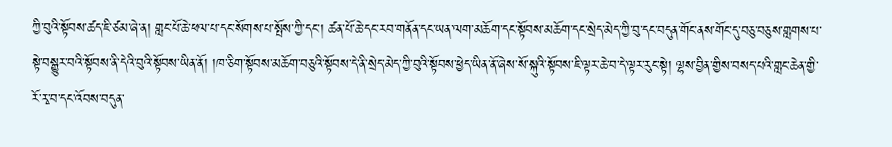ཀྱི་བུའི་སྟོབས་ཚད་ཇི་ཙམ་ཞེ་ན། གླང་པོ་ཆེ་ཕལ་པ་དང་སོགས་པ་སྤོས་ཀྱི་དང་། ཚན་པོ་ཆེ་དང་རབ་གནོན་དང་ཡན་ལག་མཆོག་དང་སྟོབས་མཆོག་དང་སྲེད་མེད་ཀྱི་བུ་དང་བདུན་གོང་ནས་གོང་དུ་བཅུ་བཅུས་གླགས་པ་སྟེ་བསྒྱུར་བའི་སྟོབས་ནི་དེའི་བུའི་སྟོབས་ཡིན་ནོ། །ཁ་ཅིག་སྟོབས་མཆོག་བཅུའི་སྟོབས་དེ་ནི་སྲེད་མེད་ཀྱི་བུའི་སྟོབས་ཕྱེད་ཡིན་ནོ་ཞེས་སོ་སྐུའི་སྟོབས་ཇི་ལྟར་ཆེ་བ་དེ་ལྟར་རུང་སྟེ། ལྷས་བྱིན་གྱིས་བསད་པའི་གླང་ཆེན་གྱི་རོ་རྭ་བ་དང་འོབས་བདུན་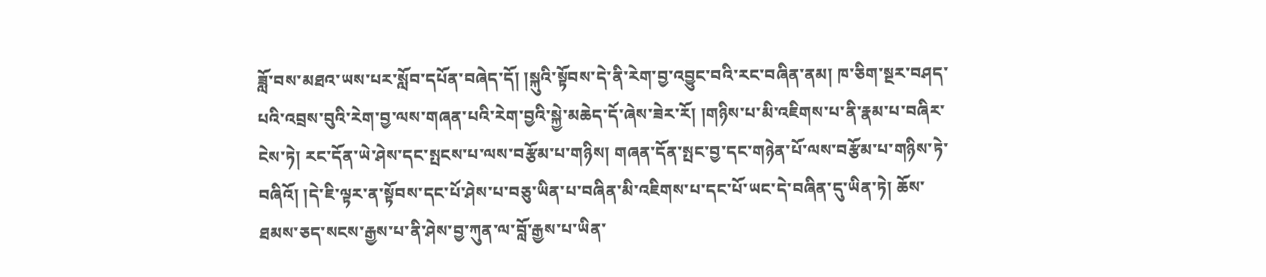ཟློ་བས་མཐའ་ཡས་པར་སློབ་དཔོན་བཞེད་དོ། །སྐུའི་སྟོབས་དེ་ནི་རེག་བྱ་འབྱུང་བའི་རང་བཞིན་ནམ། ཁ་ཅིག་སྔར་བཤད་པའི་འབྲས་བུའི་རེག་བྱ་ལས་གཞན་པའི་རེག་བྱའི་སྐྱེ་མཆེད་དོ་ཞེས་ཟེར་རོ། །གཉིས་པ་མི་འཇིགས་པ་ནི་རྣམ་པ་བཞིར་ངེས་ཏེ། རང་དོན་ཡེ་ཤེས་དང་སྤངས་པ་ལས་བརྩོམ་པ་གཉིས། གཞན་དོན་སྤང་བྱ་དང་གཉེན་པོ་ལས་བརྩོམ་པ་གཉིས་ཏེ་བཞིའོ། །དེ་ཇི་ལྟར་ན་སྟོབས་དང་པོ་ཤེས་པ་བཅུ་ཡིན་པ་བཞིན་མི་འཇིགས་པ་དང་པོ་ཡང་དེ་བཞིན་དུ་ཡིན་ཏེ། ཆོས་ཐམས་ཅད་སངས་རྒྱས་པ་ནི་ཤེས་བྱ་ཀུན་ལ་བློ་རྒྱས་པ་ཡིན་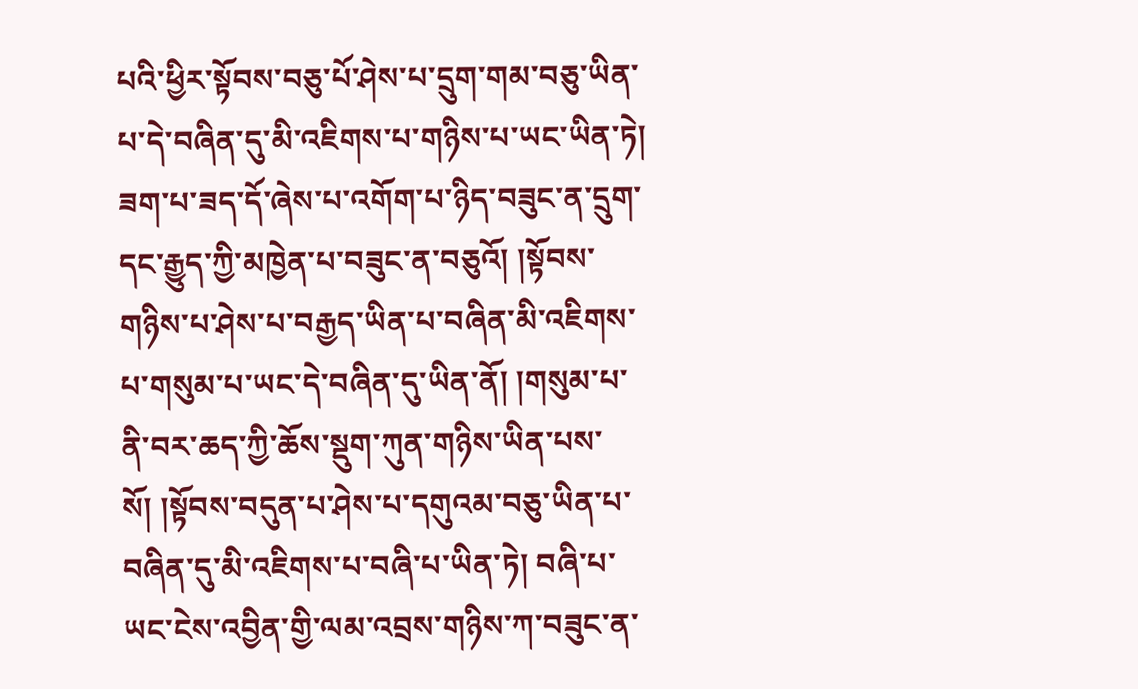པའི་ཕྱིར་སྟོབས་བཅུ་པོ་ཤེས་པ་དྲུག་གམ་བཅུ་ཡིན་པ་དེ་བཞིན་དུ་མི་འཇིགས་པ་གཉིས་པ་ཡང་ཡིན་ཏེ། ཟག་པ་ཟད་དོ་ཞེས་པ་འགོག་པ་ཉིད་བཟུང་ན་དྲུག་དང་རྒྱུད་ཀྱི་མཁྱེན་པ་བཟུང་ན་བཅུའོ། །སྟོབས་གཉིས་པ་ཤེས་པ་བརྒྱད་ཡིན་པ་བཞིན་མི་འཇིགས་པ་གསུམ་པ་ཡང་དེ་བཞིན་དུ་ཡིན་ནོ། །གསུམ་པ་ནི་བར་ཆད་ཀྱི་ཆོས་སྡུག་ཀུན་གཉིས་ཡིན་པས་སོ། །སྟོབས་བདུན་པ་ཤེས་པ་དགུའམ་བཅུ་ཡིན་པ་བཞིན་དུ་མི་འཇིགས་པ་བཞི་པ་ཡིན་ཏེ། བཞི་པ་ཡང་ངེས་འབྱིན་གྱི་ལམ་འབྲས་གཉིས་ཀ་བཟུང་ན་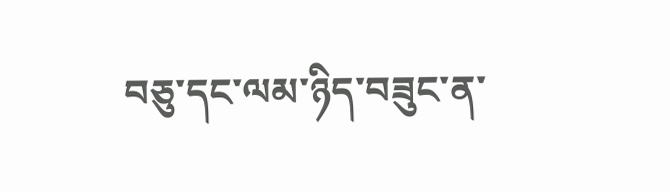བཅུ་དང་ལམ་ཉིད་བཟུང་ན་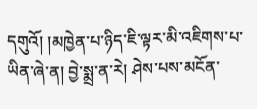དགུའོ། །མཁྱེན་པ་ཉིད་ཇི་ལྟར་མི་འཇིགས་པ་ཡིན་ཞེ་ན། བྱེ་སྨྲ་ན་རེ། ཤེས་པས་མངོན་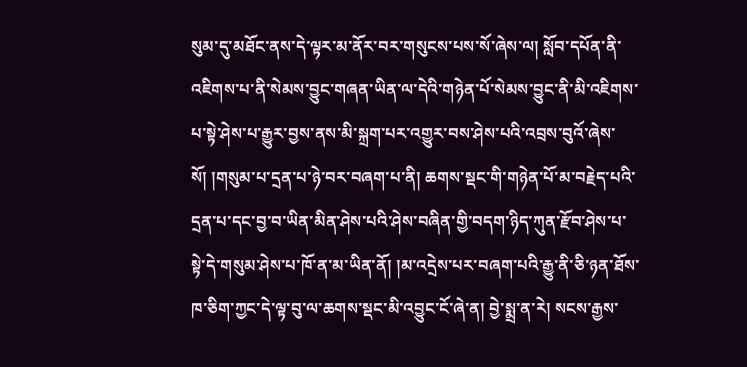སུམ་དུ་མཐོང་ནས་དེ་ལྟར་མ་ནོར་བར་གསུངས་པས་སོ་ཞེས་ལ། སློབ་དཔོན་ནི་འཇིགས་པ་ནི་སེམས་བྱུང་གཞན་ཡིན་ལ་དེའི་གཉེན་པོ་སེམས་བྱུང་ནི་མི་འཇིགས་པ་སྟེ་ཤེས་པ་རྒྱུར་བྱས་ནས་མི་སྐྲག་པར་འགྱུར་བས་ཤེས་པའི་འབྲས་བུའོ་ཞེས་སོ། །གསུམ་པ་དྲན་པ་ཉེ་བར་བཞག་པ་ནི། ཆགས་སྡང་གི་གཉེན་པོ་མ་བརྗེད་པའི་དྲན་པ་དང་བྱ་བ་ཡིན་མིན་ཤེས་པའི་ཤེས་བཞིན་གྱི་བདག་ཉིད་ཀུན་རྫོབ་ཤེས་པ་སྟེ་དེ་གསུམ་ཤེས་པ་ཁོ་ན་མ་ཡིན་ནོ། །མ་འདྲེས་པར་བཞག་པའི་རྒྱུ་ནི་ཅི་ཉན་ཐོས་ཁ་ཅིག་ཀྱང་དེ་ལྟ་བུ་ལ་ཆགས་སྡང་མི་འབྱུང་ངོ་ཞེ་ན། བྱེ་སྨྲ་ན་རེ། སངས་རྒྱས་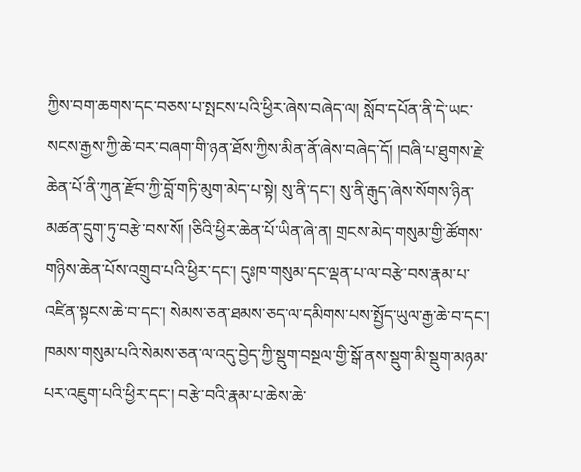ཀྱིས་བག་ཆགས་དང་བཅས་པ་སྤངས་པའི་ཕྱིར་ཞེས་བཞེད་ལ། སློབ་དཔོན་ནི་དེ་ཡང་སངས་རྒྱས་ཀྱི་ཆེ་བར་བཞག་གི་ཉན་ཐོས་ཀྱིས་མིན་ནོ་ཞེས་བཞེད་དོ། །བཞི་པ་ཐུགས་རྗེ་ཆེན་པོ་ནི་ཀུན་རྫོབ་ཀྱི་བློ་གཏི་མུག་མེད་པ་སྟེ། སུ་ནི་དང་། སུ་ནི་རྒུད་ཞེས་སོགས་ཉིན་མཚན་དྲུག་ཏུ་བརྩེ་བས་སོ། །ཅིའི་ཕྱིར་ཆེན་པོ་ཡིན་ཞེ་ན། གྲངས་མེད་གསུམ་གྱི་ཚོགས་གཉིས་ཆེན་པོས་འགྲུབ་པའི་ཕྱིར་དང་། དུཿཁ་གསུམ་དང་ལྡན་པ་ལ་བརྩེ་བས་རྣམ་པ་འཛིན་སྟངས་ཆེ་བ་དང་། སེམས་ཅན་ཐམས་ཅད་ལ་དམིགས་པས་སྤྱོད་ཡུལ་རྒྱ་ཆེ་བ་དང་། ཁམས་གསུམ་པའི་སེམས་ཅན་ལ་འདུ་བྱེད་ཀྱི་སྡུག་བསྔལ་གྱི་སྒོ་ནས་སྡུག་མི་སྡུག་མཉམ་པར་འཇུག་པའི་ཕྱིར་དང་། བརྩེ་བའི་རྣམ་པ་ཆེས་ཆེ་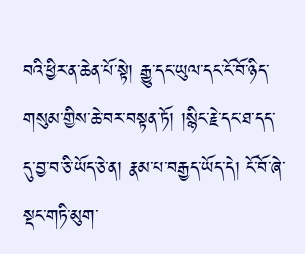བའི་ཕྱིར་ན་ཆེན་པོ་སྟེ། རྒྱུ་དང་ཡུལ་དང་ངོ་བོ་ཉིད་གསུམ་གྱིས་ཆེ་བར་བསྟན་ཏོ། །སྙིང་རྗེ་དང་ཐ་དད་དུ་བྱ་བ་ཅི་ཡོད་ཅེ་ན། རྣམ་པ་བརྒྱད་ཡོད་དེ། ངོ་བོ་ཞེ་སྡང་གཏི་མུག་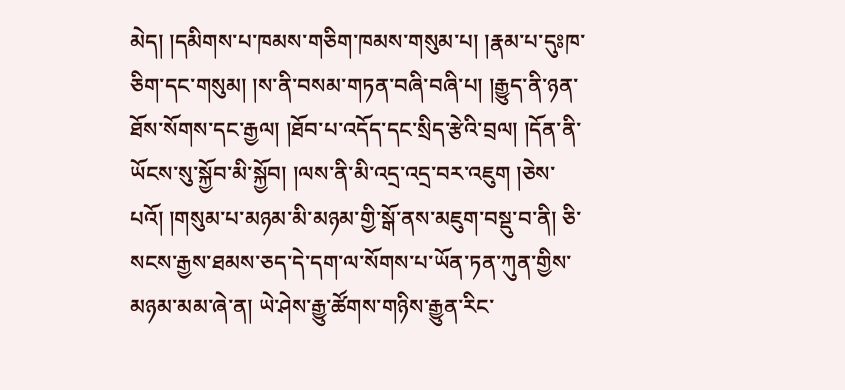མེད། །དམིགས་པ་ཁམས་གཅིག་ཁམས་གསུམ་པ། །རྣམ་པ་དུཿཁ་ཅིག་དང་གསུམ། །ས་ནི་བསམ་གཏན་བཞི་བཞི་པ། །རྒྱུད་ནི་ཉན་ཐོས་སོགས་དང་རྒྱལ། །ཐོབ་པ་འདོད་དང་སྲིད་རྩེའི་བྲལ། །དོན་ནི་ཡོངས་སུ་སྐྱོབ་མི་སྐྱོབ། །ལས་ནི་མི་འདྲ་འདྲ་བར་འཇུག །ཅེས་པའོ། །གསུམ་པ་མཉམ་མི་མཉམ་གྱི་སྒོ་ནས་མཇུག་བསྡུ་བ་ནི། ཅི་སངས་རྒྱས་ཐམས་ཅད་དེ་དག་ལ་སོགས་པ་ཡོན་ཏན་ཀུན་གྱིས་མཉམ་མམ་ཞེ་ན། ཡེ་ཤེས་རྒྱུ་ཚོགས་གཉིས་རྒྱུན་རིང་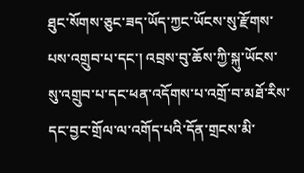ཐུང་སོགས་ཅུང་ཟད་ཡོད་ཀྱང་ཡོངས་སུ་རྫོགས་པས་འགྲུབ་པ་དང་། འབྲས་བུ་ཆོས་ཀྱི་སྐུ་ཡོངས་སུ་འགྲུབ་པ་དང་ཕན་འདོགས་པ་འགྲོ་བ་མཐོ་རིས་དང་བྱང་གྲོལ་ལ་འགོད་པའི་དོན་གྲངས་མི་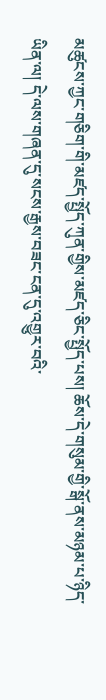མཚུངས་ཀྱང་གཅིག་གི་མཛད་སྤྱོད་ཀུན་གྱིས་མཛད་ཅིང་སྤྱོད་པས། ཆོས་དེ་གསུམ་གྱི་སྒོ་ནས་མཉམ་པ་ཉིད་ཡིན་ལ། དེ་ལས་གཞན་དུ་སངས་རྒྱས་བཟང་ངན་དུ་འགྱུར་བའི་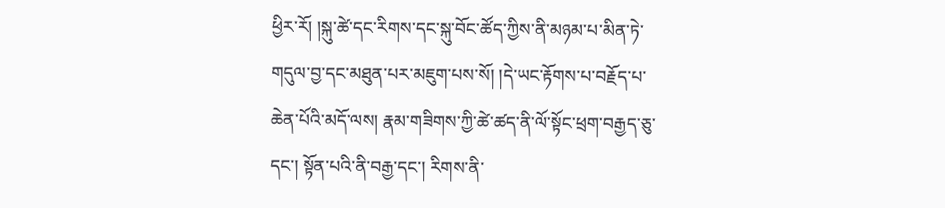ཕྱིར་རོ། །སྐུ་ཚེ་དང་རིགས་དང་སྐུ་བོང་ཚོད་ཀྱིས་ནི་མཉམ་པ་མིན་ཏེ་གདུལ་བྱ་དང་མཐུན་པར་མཇུག་པས་སོ། །དེ་ཡང་རྟོགས་པ་བརྗོད་པ་ཆེན་པོའི་མདོ་ལས། རྣམ་གཟིགས་ཀྱི་ཚེ་ཚད་ནི་ལོ་སྟོང་ཕྲག་བརྒྱད་ཅུ་དང་། སྟོན་པའི་ནི་བརྒྱ་དང་། རིགས་ནི་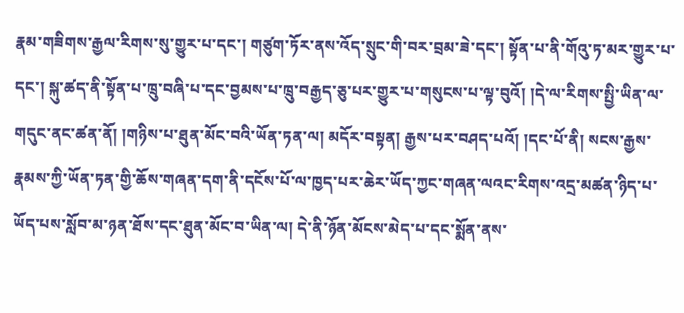རྣམ་གཟིགས་རྒྱལ་རིགས་སུ་གྱུར་པ་དང་། གཙུག་ཏོར་ནས་འོད་སྲུང་གི་བར་བྲམ་ཟེ་དང་། སྟོན་པ་ནི་གོའུ་ཏ་མར་གྱུར་པ་དང་། སྐུ་ཚད་ནི་སྟོན་པ་ཁྲུ་བཞི་པ་དང་བྱམས་པ་ཁྲུ་བརྒྱད་ཅུ་པར་གྱུར་པ་གསུངས་པ་ལྟ་བུའོ། །དེ་ལ་རིགས་སྤྱི་ཡིན་ལ་གདུང་ནང་ཚན་ནོ། །གཉིས་པ་ཐུན་མོང་བའི་ཡོན་ཏན་ལ། མདོར་བསྟན། རྒྱས་པར་བཤད་པའོ། །དང་པོ་ནི། སངས་རྒྱས་རྣམས་ཀྱི་ཡོན་ཏན་གྱི་ཆོས་གཞན་དག་ནི་དངོས་པོ་ལ་ཁྱད་པར་ཆེར་ཡོད་ཀྱང་གཞན་ལའང་རིགས་འདྲ་མཚན་ཉིད་པ་ཡོད་པས་སློབ་མ་ཉན་ཐོས་དང་ཐུན་མོང་བ་ཡིན་ལ། དེ་ནི་ཉོན་མོངས་མེད་པ་དང་སྨོན་ནས་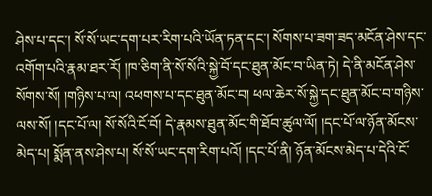ཤེས་པ་དང་། སོ་སོ་ཡང་དག་པར་རིག་པའི་ཡོན་ཏན་དང་། སོགས་པ་ཟག་ཟད་མངོན་ཤེས་དང་འགོག་པའི་རྣམ་ཐར་རོ། །ཁ་ཅིག་ནི་སོ་སོའི་སྐྱེ་བོ་དང་ཐུན་མོང་བ་ཡིན་ཏེ། དེ་ནི་མངོན་ཤེས་སོགས་སོ། །གཉིས་པ་ལ། འཕགས་པ་དང་ཐུན་མོང་བ། ཕལ་ཆེར་སོ་སྐྱེ་དང་ཐུན་མོང་བ་གཉིས་ལས་སོ། །དང་པོ་ལ། སོ་སོའི་ངོ་བོ། དེ་རྣམས་ཐུན་མོང་གི་ཐོབ་ཚུལ་ལོ། །དང་པོ་ལ་ཉོན་མོངས་མེད་པ། སྨོན་ནས་ཤེས་པ། སོ་སོ་ཡང་དག་རིག་པའོ། །དང་པོ་ནི། ཉོན་མོངས་མེད་པ་དེའི་ངོ་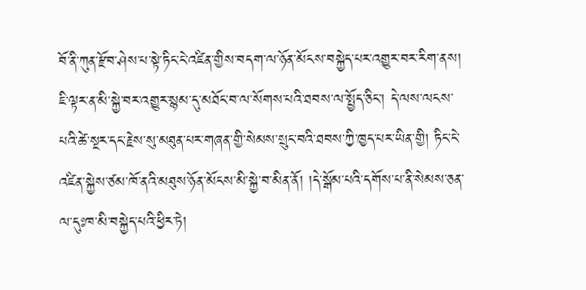བོ་ནི་ཀུན་རྫོབ་ཤེས་པ་སྟེ་ཏིང་ངེ་འཛིན་གྱིས་བདག་ལ་ཉོན་མོངས་བསྐྱེད་པར་འགྱུར་བར་རིག་ནས། ཇི་ལྟར་ན་མི་སྐྱེ་བར་འགྱུར་སྙམ་དུ་མཐོང་བ་ལ་སོགས་པའི་ཐབས་ལ་སྤྱོད་ཅིང་། དེ་ལས་ལངས་པའི་ཚེ་སྔར་དང་རྗེས་སུ་མཐུན་པར་གཞན་གྱི་སེམས་སྲུང་བའི་ཐབས་ཀྱི་ཁྱད་པར་ཡིན་གྱི། ཏིང་ངེ་འཛིན་སྐྱེས་ཙམ་ཁོ་ནའི་མཐུས་ཉོན་མོངས་མི་སྐྱེ་བ་མིན་ནོ། །དེ་སྒོམ་པའི་དགོས་པ་ནི་སེམས་ཅན་ལ་དུཿཁ་མི་བསྐྱེད་པའི་ཕྱིར་ཏེ།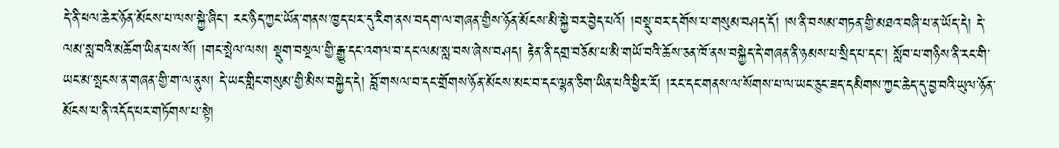དེ་ནི་ཕལ་ཆེར་ཉོན་མོངས་པ་ལས་སྐྱེ་ཞིང་། རང་ཉིད་ཀྱང་ཡོན་གནས་ཁྱད་པར་དུ་རིག་ནས་བདག་ལ་གཞན་གྱིས་ཉོན་མོངས་མི་སྐྱེ་བར་བྱེད་པའོ། །བསྡུ་བར་དགོས་པ་གསུམ་བཤད་དོ། །ས་ནི་བསམ་གཏན་གྱི་མཐའ་བཞི་པ་ན་ཡོད་དེ། དེ་ལམ་སླ་བའི་མཆོག་ཡིན་པས་སོ། །གང་སྤེལ་ལས། སྡུག་བསྔལ་གྱི་རྒྱུ་དང་འགལ་བ་དང་ལམ་སླ་བས་ཞེས་བཤད། རྟེན་ནི་དགྲ་བཅོམ་པ་མི་གཡོ་བའི་ཆོས་ཅན་ཁོ་ནས་བསྐྱེད་དེ་གཞན་ནི་ཉམས་པ་སྲིད་པ་དང་། སློབ་པ་གཉིས་ནི་རང་གི་ཡང་མ་སྤངས་ན་གཞན་གྱི་ག་ལ་ནུས། དེ་ཡང་གླིང་གསུམ་གྱི་མིས་བསྐྱེད་དེ། བློ་གསལ་བ་དང་གྲོགས་ཉོན་མོངས་མང་བ་དང་ལྷན་ཅིག་ཡིན་པའི་ཕྱིར་རོ། །རང་དང་གནས་ལ་སོགས་པ་ལ་ཡང་ཅུང་ཟད་དམིགས་ཀྱང་ཆེད་དུ་བྱ་བའི་ཡུལ་ཉོན་མོངས་པ་ནི་འདོད་པར་གཏོགས་པ་སྟེ།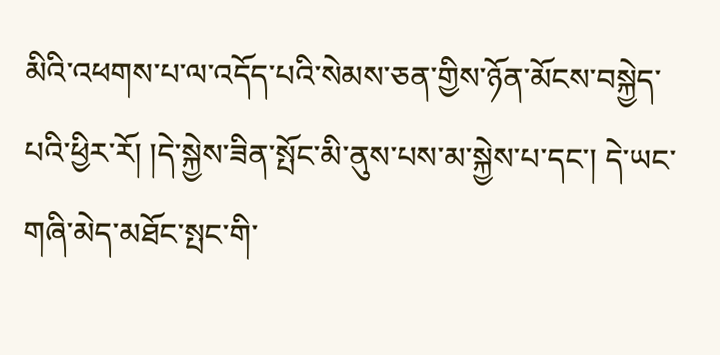མིའི་འཕགས་པ་ལ་འདོད་པའི་སེམས་ཅན་གྱིས་ཉོན་མོངས་བསྐྱེད་པའི་ཕྱིར་རོ། །དེ་སྐྱེས་ཟིན་སྤོང་མི་ནུས་པས་མ་སྐྱེས་པ་དང་། དེ་ཡང་གཞི་མེད་མཐོང་སྤང་གི་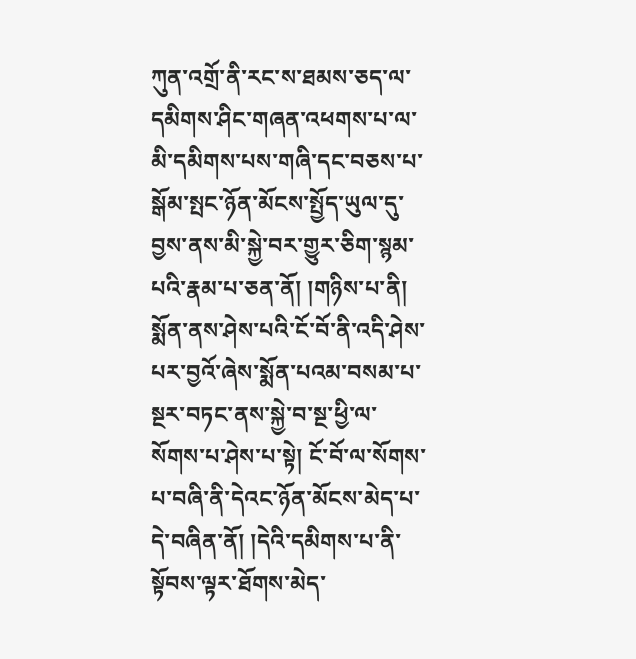ཀུན་འགྲོ་ནི་རང་ས་ཐམས་ཅད་ལ་དམིགས་ཤིང་གཞན་འཕགས་པ་ལ་མི་དམིགས་པས་གཞི་དང་བཅས་པ་སྒོམ་སྤང་ཉོན་མོངས་སྤྱོད་ཡུལ་དུ་བྱས་ནས་མི་སྐྱེ་བར་གྱུར་ཅིག་སྙམ་པའི་རྣམ་པ་ཅན་ནོ། །གཉིས་པ་ནི། སྨོན་ནས་ཤེས་པའི་ངོ་བོ་ནི་འདི་ཤེས་པར་བྱའོ་ཞེས་སྨོན་པའམ་བསམ་པ་སྔར་བཏང་ནས་སྐྱེ་བ་སྔ་ཕྱི་ལ་སོགས་པ་ཤེས་པ་སྟེ། ངོ་བོ་ལ་སོགས་པ་བཞི་ནི་དེའང་ཉོན་མོངས་མེད་པ་དེ་བཞིན་ནོ། །དེའི་དམིགས་པ་ནི་སྟོབས་ལྟར་ཐོགས་མེད་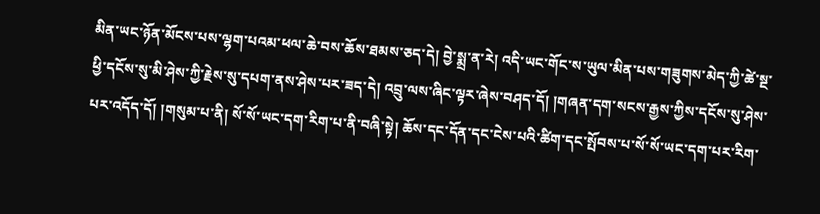མིན་ཡང་ཉོན་མོངས་པས་ལྷག་པའམ་ཕལ་ཆེ་བས་ཆོས་ཐམས་ཅད་དེ། བྱེ་སྨྲ་ན་རེ། འདི་ཡང་གོང་ས་ཡུལ་མིན་པས་གཟུགས་མེད་ཀྱི་ཚེ་སྔ་ཕྱི་དངོས་སུ་མི་ཤེས་ཀྱི་རྗེས་སུ་དཔག་ནས་ཤེས་པར་ཟད་དེ། འབྲུ་ལས་ཞིང་ལྟར་ཞེས་བཤད་དོ། །གཞན་དག་སངས་རྒྱས་ཀྱིས་དངོས་སུ་ཤེས་པར་འདོད་དོ། །གསུམ་པ་ནི། སོ་སོ་ཡང་དག་རིག་པ་ནི་བཞི་སྟེ། ཆོས་དང་དོན་དང་ངེས་པའི་ཚིག་དང་སྤོབས་པ་སོ་སོ་ཡང་དག་པར་རིག་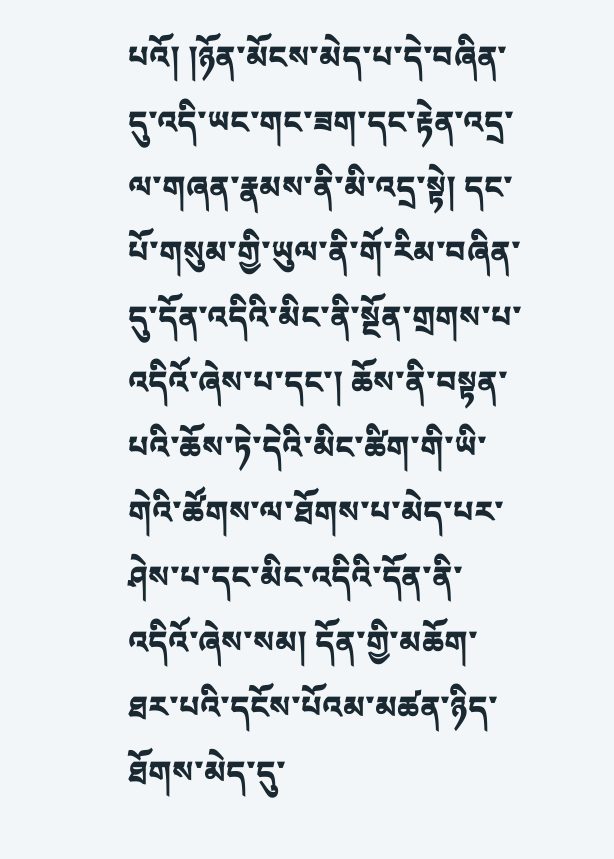པའོ། །ཉོན་མོངས་མེད་པ་དེ་བཞིན་དུ་འདི་ཡང་གང་ཟག་དང་རྟེན་འདྲ་ལ་གཞན་རྣམས་ནི་མི་འདྲ་སྟེ། དང་པོ་གསུམ་གྱི་ཡུལ་ནི་གོ་རིམ་བཞིན་དུ་དོན་འདིའི་མིང་ནི་སྔོན་གྲགས་པ་འདིའོ་ཞེས་པ་དང་། ཆོས་ནི་བསྟན་པའི་ཆོས་ཏེ་དེའི་མིང་ཚིག་གི་ཡི་གེའི་ཚོགས་ལ་ཐོགས་པ་མེད་པར་ཤེས་པ་དང་མིང་འདིའི་དོན་ནི་འདིའོ་ཞེས་སམ། དོན་གྱི་མཆོག་ཐར་པའི་དངོས་པོའམ་མཚན་ཉིད་ཐོགས་མེད་དུ་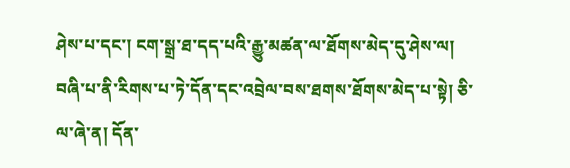ཤེས་པ་དང་། ངག་སྒྲ་ཐ་དད་པའི་རྒྱུ་མཚན་ལ་ཐོགས་མེད་དུ་ཤེས་ལ། བཞི་པ་ནི་རིགས་པ་ཏེ་དོན་དང་འབྲེལ་བས་ཐགས་ཐོགས་མེད་པ་སྟེ། ཅི་ལ་ཞེ་ན། དོན་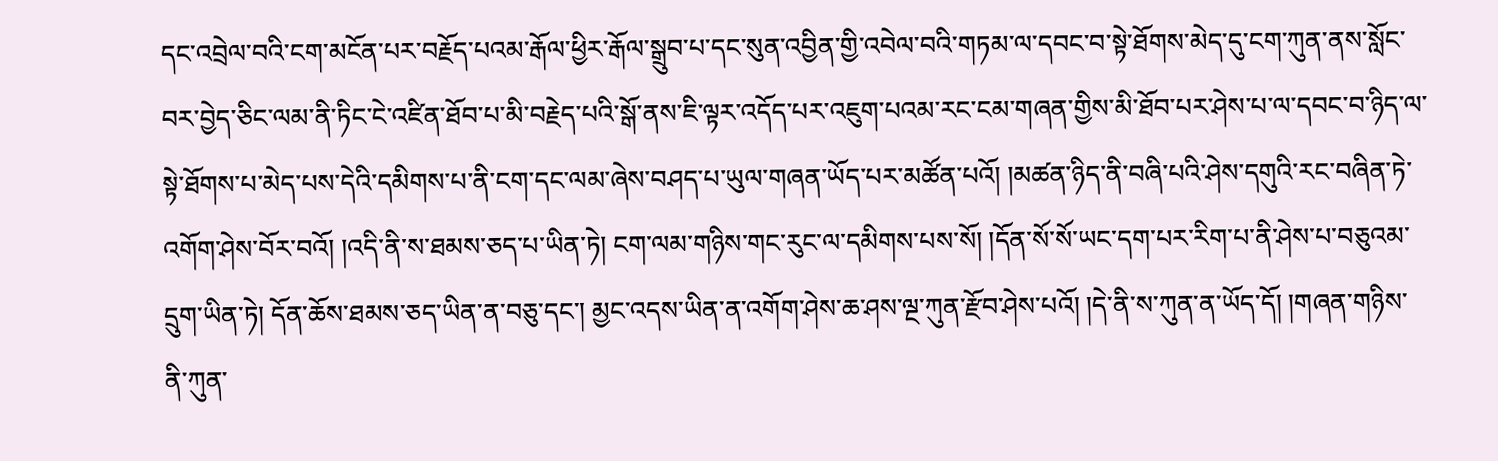དང་འབྲེལ་བའི་ངག་མངོན་པར་བརྗོད་པའམ་རྒོལ་ཕྱིར་རྒོལ་སྒྲུབ་པ་དང་སུན་འབྱིན་གྱི་འབེལ་བའི་གཏམ་ལ་དབང་བ་སྟེ་ཐོགས་མེད་དུ་ངག་ཀུན་ནས་སློང་བར་བྱེད་ཅིང་ལམ་ནི་ཏིང་ངེ་འཛིན་ཐོབ་པ་མི་བརྗེད་པའི་སྒོ་ནས་ཇི་ལྟར་འདོད་པར་འཇུག་པའམ་རང་ངམ་གཞན་གྱིས་མི་ཐོབ་པར་ཤེས་པ་ལ་དབང་བ་ཉིད་ལ་སྟེ་ཐོགས་པ་མེད་པས་དེའི་དམིགས་པ་ནི་ངག་དང་ལམ་ཞེས་བཤད་པ་ཡུལ་གཞན་ཡོད་པར་མཚོན་པའོ། །མཚན་ཉིད་ནི་བཞི་པའི་ཤེས་དགུའི་རང་བཞིན་ཏེ་འགོག་ཤེས་བོར་བའོ། །འདི་ནི་ས་ཐམས་ཅད་པ་ཡིན་ཏེ། ངག་ལམ་གཉིས་གང་རུང་ལ་དམིགས་པས་སོ། །དོན་སོ་སོ་ཡང་དག་པར་རིག་པ་ནི་ཤེས་པ་བཅུའམ་དྲུག་ཡིན་ཏེ། དོན་ཆོས་ཐམས་ཅད་ཡིན་ན་བཅུ་དང་། མྱང་འདས་ཡིན་ན་འགོག་ཤེས་ཆ་ཤས་ལྔ་ཀུན་རྫོབ་ཤེས་པའོ། །དེ་ནི་ས་ཀུན་ན་ཡོད་དོ། །གཞན་གཉིས་ནི་ཀུན་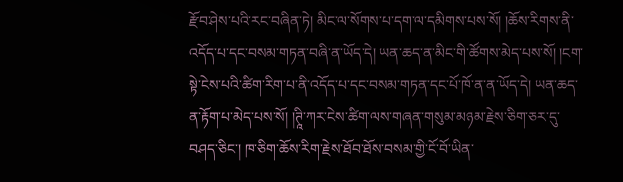རྫོབ་ཤེས་པའི་རང་བཞིན་ཏེ། མིང་ལ་སོགས་པ་དག་ལ་དམིགས་པས་སོ། །ཆོས་རིགས་ནི་འདོད་པ་དང་བསམ་གཏན་བཞི་ན་ཡོད་དེ། ཡན་ཆད་ན་མིང་གི་ཚོགས་མེད་པས་སོ། །ངག་སྟེ་ངེས་པའི་ཚིག་རིག་པ་ནི་འདོད་པ་དང་བསམ་གཏན་དང་པོ་ཁོ་ན་ན་ཡོད་དེ། ཡན་ཆད་ན་རྟོག་པ་མེད་པས་སོ། །ཊཱི་ཀར་ངེས་ཚིག་ལས་གཞན་གསུམ་མཉམ་རྗེས་ཅིག་ཅར་དུ་བཤད་ཅིང་། ཁ་ཅིག་ཆོས་རིག་རྗེས་ཐོབ་ཐོས་བསམ་གྱི་ངོ་བོ་ཡིན་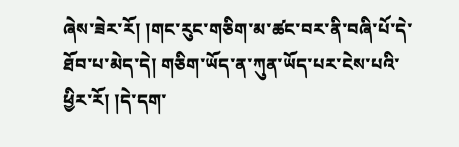ཞེས་ཟེར་རོ། །གང་རུང་གཅིག་མ་ཚང་བར་ནི་བཞི་པོ་དེ་ཐོབ་པ་མེད་དེ། གཅིག་ཡོད་ན་ཀུན་ཡོད་པར་ངེས་པའི་ཕྱིར་རོ། །དེ་དག་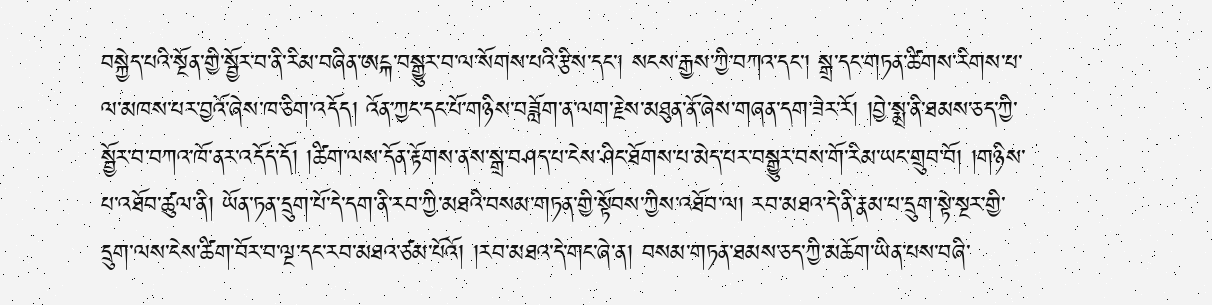བསྐྱེད་པའི་སྔོན་གྱི་སྦྱོར་བ་ནི་རིམ་བཞིན་ཨངྐ་བསྒྱུར་བ་ལ་སོགས་པའི་རྩིས་དང་། སངས་རྒྱས་ཀྱི་བཀའ་དང་། སྒྲ་དང་གཏན་ཚིགས་རིགས་པ་ལ་མཁས་པར་བྱའོ་ཞེས་ཁ་ཅིག་འདོད། འོན་ཀྱང་དང་པོ་གཉིས་བཟློག་ན་ལག་རྗེས་མཐུན་ནོ་ཞེས་གཞན་དག་ཟེར་རོ། །བྱེ་སྨྲ་ནི་ཐམས་ཅད་ཀྱི་སྦྱོར་བ་བཀའ་ཁོ་ནར་འདོད་དོ། །ཚིག་ལས་དོན་རྟོགས་ནས་སྒྲ་བཤད་པ་ངེས་ཤིང་ཐོགས་པ་མེད་པར་བསྒྱུར་བས་གོ་རིམ་ཡང་གྲུབ་བོ། །གཉིས་པ་འཐོབ་ཚུལ་ནི། ཡོན་ཏན་དྲུག་པོ་དེ་དག་ནི་རབ་ཀྱི་མཐའི་བསམ་གཏན་གྱི་སྟོབས་ཀྱིས་འཐོབ་ལ། རབ་མཐའ་དེ་ནི་རྣམ་པ་དྲུག་སྟེ་སྔར་གྱི་དྲུག་ལས་ངེས་ཚིག་བོར་བ་ལྔ་དང་རབ་མཐའ་ཙམ་པོའོ། །རབ་མཐའ་དེ་གང་ཞེ་ན། བསམ་གཏན་ཐམས་ཅད་ཀྱི་མཆོག་ཡིན་པས་བཞི་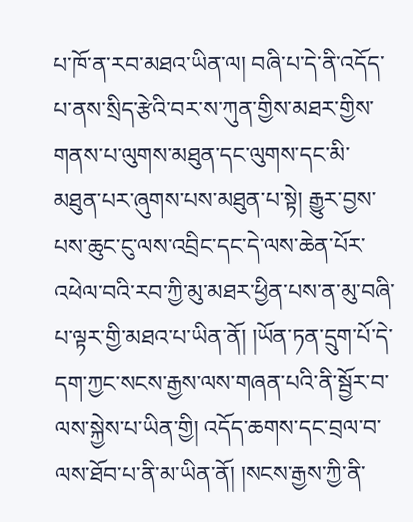པ་ཁོ་ན་རབ་མཐའ་ཡིན་ལ། བཞི་པ་དེ་ནི་འདོད་པ་ནས་སྲིད་རྩེའི་བར་ས་ཀུན་གྱིས་མཐར་གྱིས་གནས་པ་ལུགས་མཐུན་དང་ལུགས་དང་མི་མཐུན་པར་ཞུགས་པས་མཐུན་པ་སྟེ། རྒྱུར་བྱས་པས་ཆུང་ངུ་ལས་འབྲིང་དང་དེ་ལས་ཆེན་པོར་འཕེལ་བའི་རབ་ཀྱི་མུ་མཐར་ཕྱིན་པས་ན་མུ་བཞི་པ་ལྟར་གྱི་མཐའ་པ་ཡིན་ནོ། །ཡོན་ཏན་དྲུག་པོ་དེ་དག་ཀྱང་སངས་རྒྱས་ལས་གཞན་པའི་ནི་སྦྱོར་བ་ལས་སྐྱེས་པ་ཡིན་གྱི། འདོད་ཆགས་དང་བྲལ་བ་ལས་ཐོབ་པ་ནི་མ་ཡིན་ནོ། །སངས་རྒྱས་ཀྱི་ནི་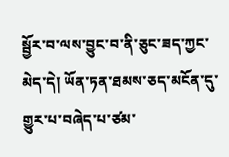སྦྱོར་བ་ལས་བྱུང་བ་ནི་ཅུང་ཟད་ཀྱང་མེད་དེ། ཡོན་ཏན་ཐམས་ཅད་མངོན་དུ་གྱུར་པ་བཞེད་པ་ཙམ་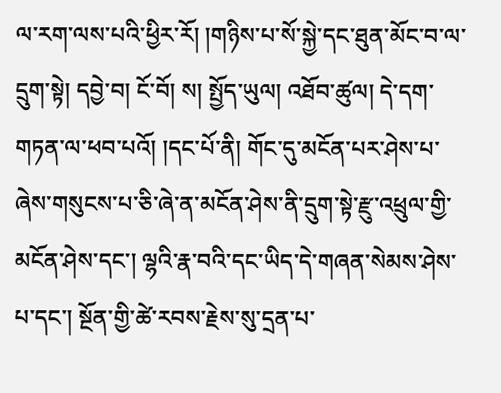ལ་རག་ལས་པའི་ཕྱིར་རོ། །གཉིས་པ་སོ་སྐྱེ་དང་ཐུན་མོང་བ་ལ་དྲུག་སྟེ། དབྱེ་བ། ངོ་བོ། ས། སྤྱོད་ཡུལ། འཐོབ་ཚུལ། དེ་དག་གཏན་ལ་ཕབ་པའོ། །དང་པོ་ནི། གོང་དུ་མངོན་པར་ཤེས་པ་ཞེས་གསུངས་པ་ཅི་ཞེ་ན་མངོན་ཤེས་ནི་དྲུག་སྟེ་རྫུ་འཕྲུལ་གྱི་མངོན་ཤེས་དང་། ལྷའི་རྣ་བའི་དང་ཡིད་དེ་གཞན་སེམས་ཤེས་པ་དང་། སྔོན་གྱི་ཚེ་རབས་རྗེས་སུ་དྲན་པ་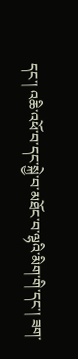དང་། འཆི་འཕོ་བ་དང་སྐྱེ་བ་མཐོང་བ་ལྷའི་མིག་གི་དང་། ཟག་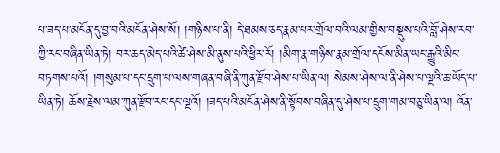པ་ཟད་པ་མངོན་དུ་བྱ་བའི་མངོན་ཤེས་སོ། །གཉིས་པ་ནི། དེ་ཐམས་ཅད་རྣམ་པར་གྲོལ་བའི་ལམ་གྱིས་བསྡུས་པའི་བློ་ཤེས་རབ་ཀྱི་རང་བཞིན་ཡིན་ཏེ། བར་ཆད་མེད་པའི་ཚེ་ཤེས་མི་ནུས་པའི་ཕྱིར་རོ། །མིག་རྣ་གཉིས་རྣམ་གྲོལ་དངོས་མིན་ཡང་རྒྱུའི་མིང་བཏགས་པའོ། །གསུམ་པ་དང་དྲུག་པ་ལས་གཞན་བཞི་ནི་ཀུན་རྫོབ་ཤེས་པ་ཡིན་ལ། སེམས་ཤེས་ལ་ནི་ཤེས་པ་ལྔའི་ཆ་ཡོད་པ་ཡིན་ཏེ། ཆོས་རྗེས་ལམ་ཀུན་རྫོབ་རང་དང་ལྔའོ། །ཟད་པའི་མངོན་ཤེས་ནི་སྟོབས་བཞིན་དུ་ཤེས་པ་དྲུག་གམ་བཅུ་ཡིན་ལ། འོན་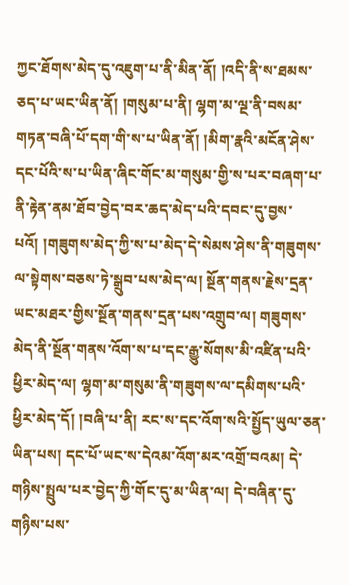ཀྱང་ཐོགས་མེད་དུ་འཇུག་པ་ནི་མིན་ནོ། །འདི་ནི་ས་ཐམས་ཅད་པ་ཡང་ཡིན་ནོ། །གསུམ་པ་ནི། ལྷག་མ་ལྔ་ནི་བསམ་གཏན་བཞི་པོ་དག་གི་ས་པ་ཡིན་ནོ། །མིག་རྣའི་མངོན་ཤེས་དང་པོའི་ས་པ་ཡིན་ཞིང་གོང་མ་གསུམ་གྱི་ས་པར་བཞག་པ་ནི་རྟེན་ནམ་ཐོབ་བྱེད་བར་ཆད་མེད་པའི་དབང་དུ་བྱས་པའོ། །གཟུགས་མེད་ཀྱི་ས་པ་མེད་དེ་སེམས་ཤེས་ནི་གཟུགས་ལ་སྟེགས་བཅས་ཏེ་སྒྲུབ་པས་མེད་ལ། སྔོན་གནས་རྗེས་དྲན་ཡང་མཐར་གྱིས་སྔོན་གནས་དྲན་པས་འགྲུབ་ལ། གཟུགས་མེད་ནི་སྔོན་གནས་འོག་ས་པ་དང་རྒྱུ་སོགས་མི་འཛིན་པའི་ཕྱིར་མེད་ལ། ལྷག་མ་གསུམ་ནི་གཟུགས་ལ་དམིགས་པའི་ཕྱིར་མེད་དོ། །བཞི་པ་ནི། རང་ས་དང་འོག་སའི་སྤྱོད་ཡུལ་ཅན་ཡིན་པས། དང་པོ་ཡང་ས་དེའམ་འོག་མར་འགྲོ་བའམ། དེ་གཉིས་སྤྲུལ་པར་བྱེད་ཀྱི་གོང་དུ་མ་ཡིན་ལ། དེ་བཞིན་དུ་གཉིས་པས་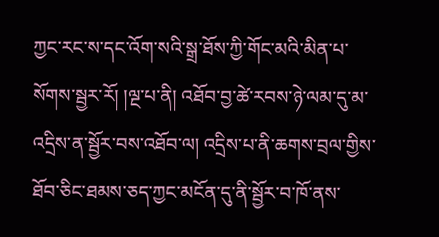ཀྱང་རང་ས་དང་འོག་སའི་སྒྲ་ཐོས་ཀྱི་གོང་མའི་མིན་པ་སོགས་སྦྱར་རོ། །ལྔ་པ་ནི། འཐོབ་བྱ་ཚེ་རབས་ཉེ་ལམ་དུ་མ་འདྲིས་ན་སྦྱོར་བས་འཐོབ་ལ། འདྲིས་པ་ནི་ཆགས་བྲལ་གྱིས་ཐོབ་ཅིང་ཐམས་ཅད་ཀྱང་མངོན་དུ་ནི་སྦྱོར་བ་ཁོ་ནས་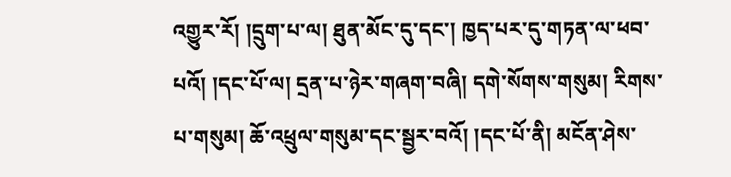འགྱུར་རོ། །དྲུག་པ་ལ། ཐུན་མོང་དུ་དང་། ཁྱད་པར་དུ་གཏན་ལ་ཕབ་པའོ། །དང་པོ་ལ། དྲན་པ་ཉེར་གཞག་བཞི། དགེ་སོགས་གསུམ། རིགས་པ་གསུམ། ཆོ་འཕྲུལ་གསུམ་དང་སྦྱར་བའོ། །དང་པོ་ནི། མངོན་ཤེས་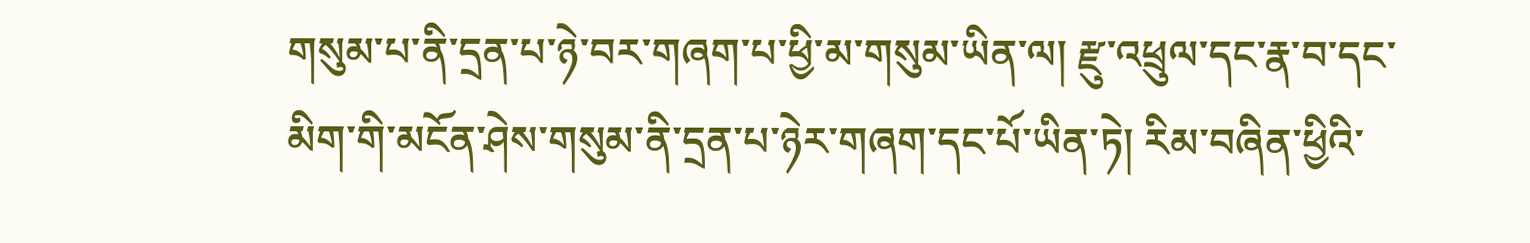གསུམ་པ་ནི་དྲན་པ་ཉེ་བར་གཞག་པ་ཕྱི་མ་གསུམ་ཡིན་ལ། རྫུ་འཕྲུལ་དང་རྣ་བ་དང་མིག་གི་མངོན་ཤེས་གསུམ་ནི་དྲན་པ་ཉེར་གཞག་དང་པོ་ཡིན་ཏེ། རིམ་བཞིན་ཕྱིའི་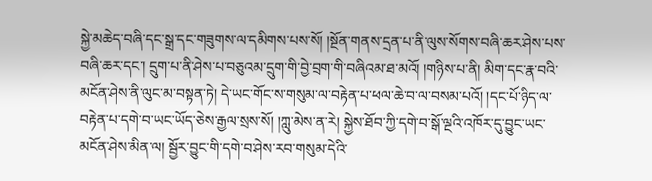སྐྱེ་མཆེད་བཞི་དང་སྒྲ་དང་གཟུགས་ལ་དམིགས་པས་སོ། །སྔོན་གནས་དྲན་པ་ནི་ལུས་སོགས་བཞི་ཆར་ཤེས་པས་བཞི་ཆར་དང་། དྲུག་པ་ནི་ཤེས་པ་བཅུའམ་དྲུག་གི་བྱེ་བྲག་གི་བཞིའམ་ཐ་མའོ། །གཉིས་པ་ནི། མིག་དང་རྣ་བའི་མངོན་ཤེས་ནི་ལུང་མ་བསྟན་ཏེ། དེ་ཡང་གོང་ས་གསུམ་ལ་བརྟེན་པ་ཕལ་ཆེ་བ་ལ་བསམ་པའོ། །དང་པོ་ཉིད་ལ་བརྟེན་པ་དགེ་བ་ཡང་ཡོད་ཅེས་རྒྱལ་སྲས་སོ། །ཀླུ་མེས་ན་རེ། སྐྱེས་ཐོབ་ཀྱི་དགེ་བ་སྒོ་ལྔའི་འཁོར་དུ་བྱུང་ཡང་མངོན་ཤེས་མིན་ལ། སྦྱོར་བྱུང་གི་དགེ་བ་ཤེས་རབ་གསུམ་དེའི་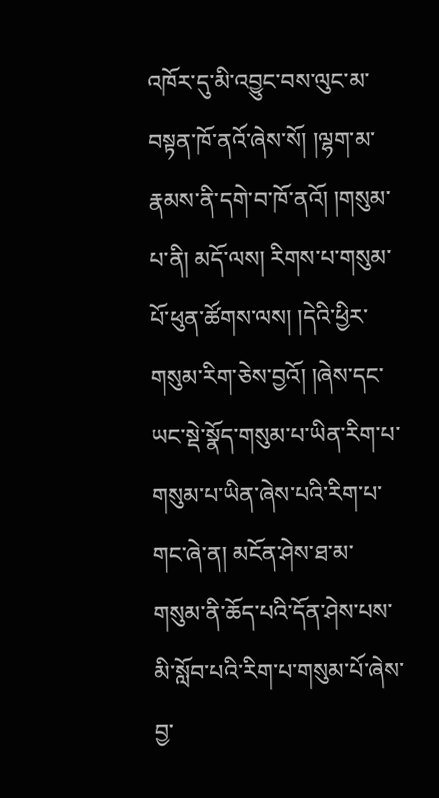འཁོར་དུ་མི་འབྱུང་བས་ལུང་མ་བསྟན་ཁོ་ནའོ་ཞེས་སོ། །ལྷག་མ་རྣམས་ནི་དགེ་བ་ཁོ་ནའོ། །གསུམ་པ་ནི། མདོ་ལས། རིགས་པ་གསུམ་པོ་ཕུན་ཚོགས་ལས། །དེའི་ཕྱིར་གསུམ་རིག་ཅེས་བྱའོ། །ཞེས་དང་ཡང་སྡེ་སྣོད་གསུམ་པ་ཡིན་རིག་པ་གསུམ་པ་ཡིན་ཞེས་པའི་རིག་པ་གང་ཞེ་ན། མངོན་ཤེས་ཐ་མ་གསུམ་ནི་ཆོད་པའི་དོན་ཤེས་པས་མི་སློབ་པའི་རིག་པ་གསུམ་པོ་ཞེས་བྱ་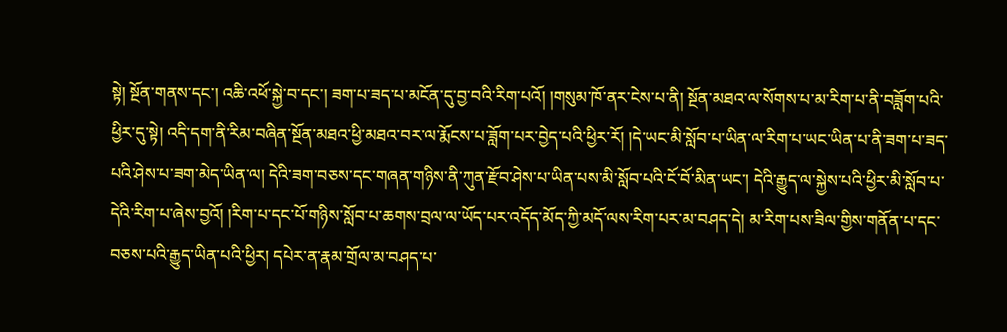སྟེ། སྔོན་གནས་དང་། འཆི་འཕོ་སྐྱེ་བ་དང་། ཟག་པ་ཟད་པ་མངོན་དུ་བྱ་བའི་རིག་པའོ། །གསུམ་ཁོ་ནར་ངེས་པ་ནི། སྔོན་མཐའ་ལ་སོགས་པ་མ་རིག་པ་ནི་བཟློག་པའི་ཕྱིར་དུ་སྟེ། འདི་དག་ནི་རིམ་བཞིན་སྔོན་མཐའ་ཕྱི་མཐའ་བར་ལ་རྨོངས་པ་ཟློག་པར་བྱེད་པའི་ཕྱིར་རོ། །དེ་ཡང་མི་སློབ་པ་ཡིན་ལ་རིག་པ་ཡང་ཡིན་པ་ནི་ཟག་པ་ཟད་པའི་ཤེས་པ་ཟག་མེད་ཡིན་ལ། དེའི་ཟག་བཅས་དང་གཞན་གཉིས་ནི་ཀུན་རྫོབ་ཤེས་པ་ཡིན་པས་མི་སློབ་པའི་ངོ་བོ་མིན་ཡང་། དེའི་རྒྱུད་ལ་སྐྱེས་པའི་ཕྱིར་མི་སློབ་པ་དེའི་རིག་པ་ཞེས་བྱའོ། །རིག་པ་དང་པོ་གཉིས་སློབ་པ་ཆགས་བྲལ་ལ་ཡོད་པར་འདོད་མོད་ཀྱི་མདོ་ལས་རིག་པར་མ་བཤད་དེ། མ་རིག་པས་ཟིལ་གྱིས་གནོན་པ་དང་བཅས་པའི་རྒྱུད་ཡིན་པའི་ཕྱིར། དཔེར་ན་རྣམ་གྲོལ་མ་བཤད་པ་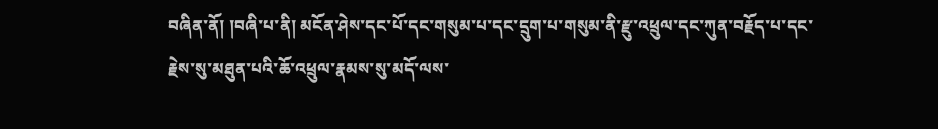བཞིན་ནོ། །བཞི་པ་ནི། མངོན་ཤེས་དང་པོ་དང་གསུམ་པ་དང་དྲུག་པ་གསུམ་ནི་རྫུ་འཕྲུལ་དང་ཀུན་བརྗོད་པ་དང་རྗེས་སུ་མཐུན་པའི་ཆོ་འཕྲུལ་རྣམས་སུ་མདོ་ལས་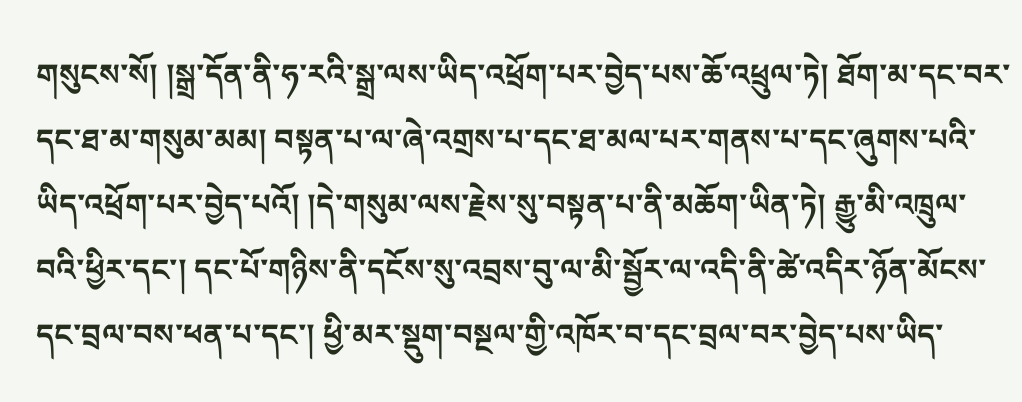གསུངས་སོ། །སྒྲ་དོན་ནི་ཧ་རའི་སྒྲ་ལས་ཡིད་འཕྲོག་པར་བྱེད་པས་ཆོ་འཕྲུལ་ཏེ། ཐོག་མ་དང་བར་དང་ཐ་མ་གསུམ་མམ། བསྟན་པ་ལ་ཞེ་འགྲས་པ་དང་ཐ་མལ་པར་གནས་པ་དང་ཞུགས་པའི་ཡིད་འཕྲོག་པར་བྱེད་པའོ། །དེ་གསུམ་ལས་རྗེས་སུ་བསྟན་པ་ནི་མཆོག་ཡིན་ཏེ། རྒྱུ་མི་འཁྲུལ་བའི་ཕྱིར་དང་། དང་པོ་གཉིས་ནི་དངོས་སུ་འབྲས་བུ་ལ་མི་སྦྱོར་ལ་འདི་ནི་ཚེ་འདིར་ཉོན་མོངས་དང་བྲལ་བས་ཕན་པ་དང་། ཕྱི་མར་སྡུག་བསྔལ་གྱི་འཁོར་བ་དང་བྲལ་བར་བྱེད་པས་ཡིད་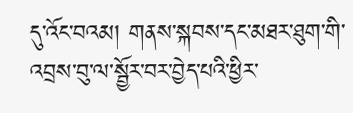དུ་འོང་བའམ། གནས་སྐབས་དང་མཐར་ཐུག་གི་འབྲས་བུ་ལ་སྦྱོར་བར་བྱེད་པའི་ཕྱིར་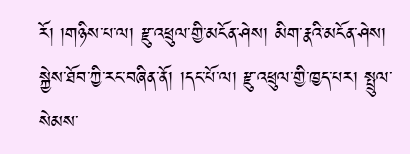རོ། །གཉིས་པ་ལ། རྫུ་འཕྲུལ་གྱི་མངོན་ཤེས། མིག་རྣའི་མངོན་ཤེས། སྐྱེས་ཐོབ་ཀྱི་རང་བཞིན་ནོ། །དང་པོ་ལ། རྫུ་འཕྲུལ་གྱི་ཁྱད་པར། སྤྲུལ་སེམས་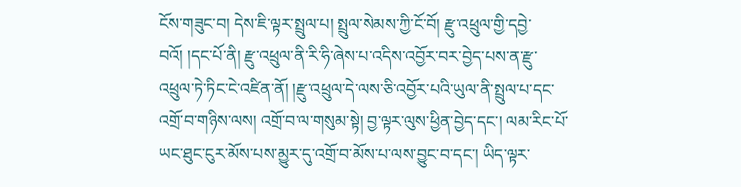ངོས་གཟུང་བ། དེས་ཇི་ལྟར་སྤྲུལ་པ། སྤྲུལ་སེམས་ཀྱི་ངོ་བོ། རྫུ་འཕྲུལ་གྱི་དབྱེ་བའོ། །དང་པོ་ནི། རྫུ་འཕྲུལ་ནི་རི་ཧི་ཞེས་པ་འདིས་འབྱོར་བར་བྱེད་པས་ན་རྫུ་འཕྲུལ་ཏེ་ཏིང་ངེ་འཛིན་ནོ། །རྫུ་འཕྲུལ་དེ་ལས་ཅི་འབྱོར་པའི་ཡུལ་ནི་སྤྲུལ་པ་དང་འགྲོ་བ་གཉིས་ལས། འགྲོ་བ་ལ་གསུམ་སྟེ། བྱ་ལྟར་ལུས་ཕྱིན་བྱེད་དང་། ལམ་རིང་པོ་ཡང་ཐུང་ངུར་མོས་པས་མྱུར་དུ་འགྲོ་བ་མོས་པ་ལས་བྱུང་བ་དང་། ཡིད་ལྟར་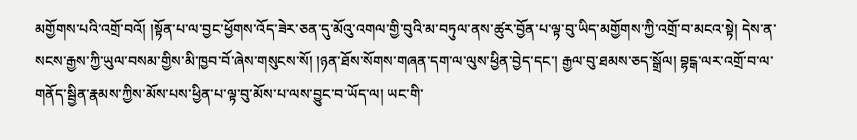མགྱོགས་པའི་འགྲོ་བའོ། །སྟོན་པ་ལ་བྱང་ཕྱོགས་འོད་ཟེར་ཅན་དུ་མོའུ་འགལ་གྱི་བུའི་མ་བཏུལ་ནས་ཚུར་བྱོན་པ་ལྟ་བུ་ཡིད་མགྱོགས་ཀྱི་འགྲོ་བ་མངའ་སྟེ། དེས་ན་སངས་རྒྱས་ཀྱི་ཡུལ་བསམ་གྱིས་མི་ཁྱབ་བོ་ཞེས་གསུངས་སོ། །ཉན་ཐོས་སོགས་གཞན་དག་ལ་ལུས་ཕྱིན་བྱེད་དང་། རྒྱལ་བུ་ཐམས་ཅད་སྒྲོལ། བྷངྒ་ལར་འགྲོ་བ་ལ་གནོད་སྦྱིན་རྣམས་ཀྱིས་མོས་པས་ཕྱིན་པ་ལྟ་བུ་མོས་པ་ལས་བྱུང་བ་ཡོད་ལ། ཡང་གི་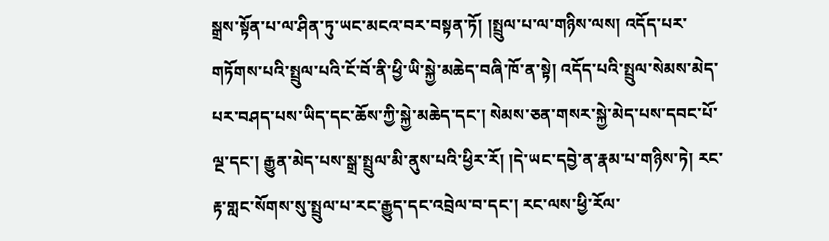སྒྲས་སྟོན་པ་ལ་ཤིན་ཏུ་ཡང་མངའ་བར་བསྟན་ཏོ། །སྤྲུལ་པ་ལ་གཉིས་ལས། འདོད་པར་གཏོགས་པའི་སྤྲུལ་པའི་ངོ་བོ་ནི་ཕྱི་ཡི་སྐྱེ་མཆེད་བཞི་ཁོ་ན་སྟེ། འདོད་པའི་སྤྲུལ་སེམས་མེད་པར་བཤད་པས་ཡིད་དང་ཆོས་ཀྱི་སྐྱེ་མཆེད་དང་། སེམས་ཅན་གསར་སྐྱེ་མེད་པས་དབང་པོ་ལྔ་དང་། རྒྱུན་མེད་པས་སྒྲ་སྤྲུལ་མི་ནུས་པའི་ཕྱིར་རོ། །དེ་ཡང་དབྱེ་ན་རྣམ་པ་གཉིས་ཏེ། རང་རྟ་གླང་སོགས་སུ་སྤྲུལ་པ་རང་རྒྱུད་དང་འབྲེལ་བ་དང་། རང་ལས་ཕྱི་རོལ་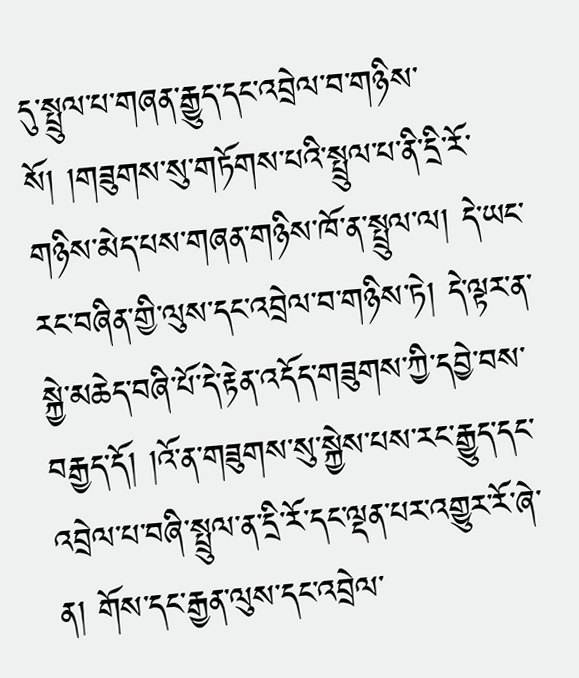དུ་སྤྲུལ་པ་གཞན་རྒྱུད་དང་འབྲེལ་བ་གཉིས་སོ། །གཟུགས་སུ་གཏོགས་པའི་སྤྲུལ་པ་ནི་དྲི་རོ་གཉིས་མེད་པས་གཞན་གཉིས་ཁོ་ན་སྤྲུལ་ལ། དེ་ཡང་རང་བཞིན་གྱི་ལུས་དང་འབྲེལ་བ་གཉིས་ཏེ། དེ་ལྟར་ན་སྐྱེ་མཆེད་བཞི་པོ་དེ་རྟེན་འདོད་གཟུགས་ཀྱི་དབྱེ་བས་བརྒྱད་དོ། །འོ་ན་གཟུགས་སུ་སྐྱེས་པས་རང་རྒྱུད་དང་འབྲེལ་པ་བཞི་སྤྲུལ་ན་དྲི་རོ་དང་ལྡན་པར་འགྱུར་རོ་ཞེ་ན། གོས་དང་རྒྱན་ལུས་དང་འབྲེལ་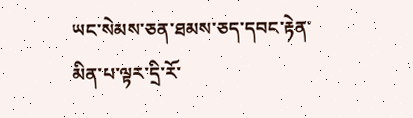ཡང་སེམས་ཅན་ཐམས་ཅད་དབང་རྟེན་མིན་པ་ལྟར་དྲི་རོ་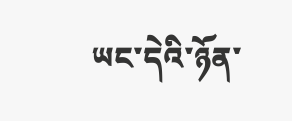ཡང་དེའི་ཉོན་